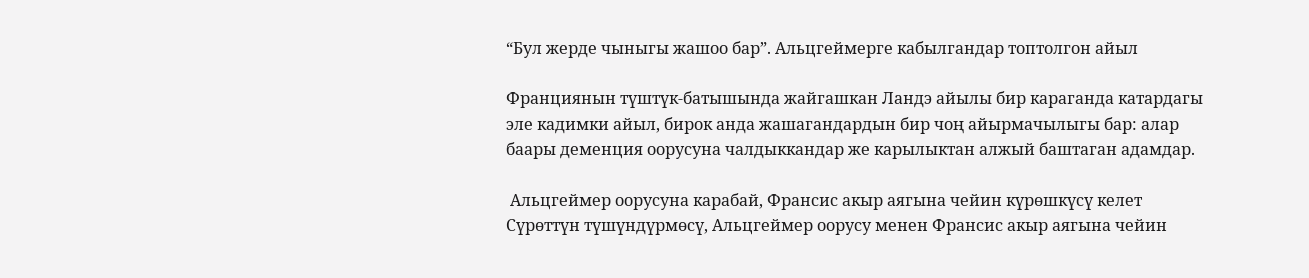“Бул жерде чыныгы жашоо бар”. Альцгеймерге кабылгандар топтолгон айыл

Франциянын түштүк-батышында жайгашкан Ландэ айылы бир караганда катардагы эле кадимки айыл, бирок анда жашагандардын бир чоң айырмачылыгы бар: алар баары деменция оорусуна чалдыккандар же карылыктан алжый баштаган адамдар.

 Альцгеймер оорусуна карабай, Франсис акыр аягына чейин күрөшкүсү келет
Сүрөттүн түшүндүрмөсү, Альцгеймер оорусу менен Франсис акыр аягына чейин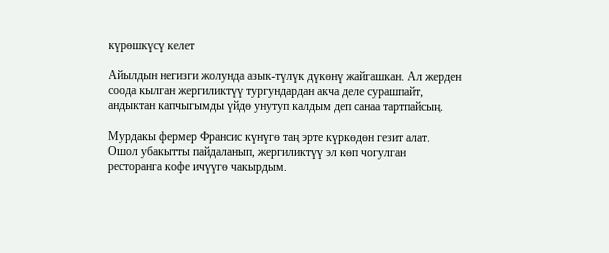күрөшкүсү келет

Айылдын негизги жолунда азык-түлүк дүкөнү жайгашкан. Ал жерден соода кылган жергиликтүү тургундардан акча деле сурашпайт, андыктан капчыгымды үйдө унутуп калдым деп санаа тартпайсың.

Мурдакы фермер Франсис күнүгө таң эрте күркөдөн гезит алат. Ошол убакытты пайдаланып, жергиликтүү эл көп чогулган ресторанга кофе ичүүгө чакырдым.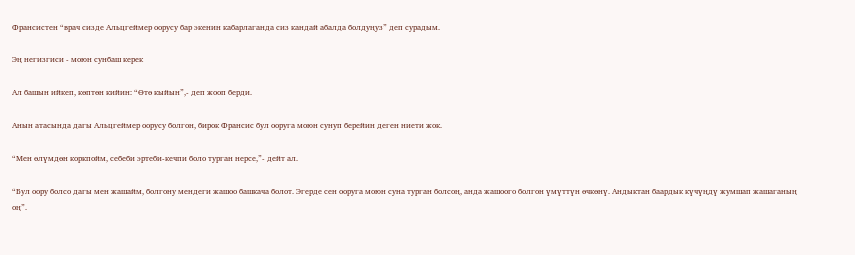Франсистен “врач сизде Альцгеймер оорусу бар экенин кабарлаганда сиз кандай абалда болдуңуз” деп сурадым.

Эң негизгиси - моюн сунбаш керек

Ал башын ийкеп, көптөн кийин: “Өтө кыйын”,- деп жооп берди.

Анын атасында дагы Альцгеймер оорусу болгон, бирок Франсис бул ооруга моюн сунуп берейин деген ниети жок.

“Мен өлүмдөн коркпойм, себеби эртеби-кечпи боло турган нерсе,”- дейт ал.

“Бул оору болсо дагы мен жашайм, болгону мендеги жашоо башкача болот. Эгерде сен ооруга моюн суна турган болсоң, анда жашоого болгон үмүттүн өчкөнү. Андыктан баардык күчүңдү жумшап жашаганың оң”.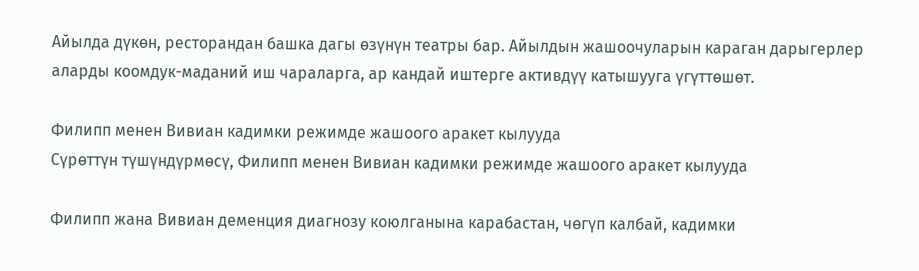Айылда дүкөн, ресторандан башка дагы өзүнүн театры бар. Айылдын жашоочуларын караган дарыгерлер аларды коомдук-маданий иш чараларга, ар кандай иштерге активдүү катышууга үгүттөшөт.

Филипп менен Вивиан кадимки режимде жашоого аракет кылууда
Сүрөттүн түшүндүрмөсү, Филипп менен Вивиан кадимки режимде жашоого аракет кылууда

Филипп жана Вивиан деменция диагнозу коюлганына карабастан, чөгүп калбай, кадимки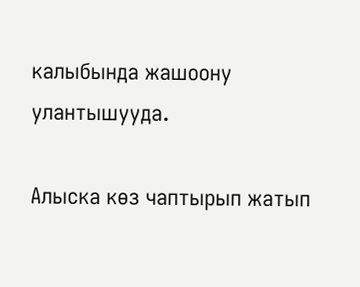калыбында жашоону улантышууда.

Алыска көз чаптырып жатып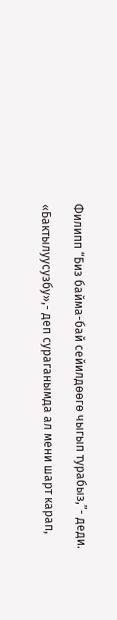Филипп “Биз байма-бай сейилдөөгө чыгып турабыз,”- деди.

«Бактылуусузбу»,- деп сураганымда ал мени шарт карап,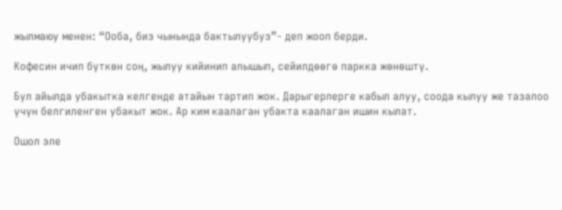жылмаюу менен: “Ооба, биз чынында бактылуубуз”- деп жооп берди.

Кофесин ичип бүткөн соң, жылуу кийинип алышып, сейилдөөгө паркка жөнөштү.

Бул айылда убакытка келгенде атайын тартип жок. Дарыгерлерге кабыл алуу, соода кылуу же тазалоо үчүн белгиленген убакыт жок. Ар ким каалаган убакта каалаган ишин кылат.

Ошол эле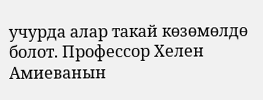учурда алар такай көзөмөлдө болот. Профессор Хелен Амиеванын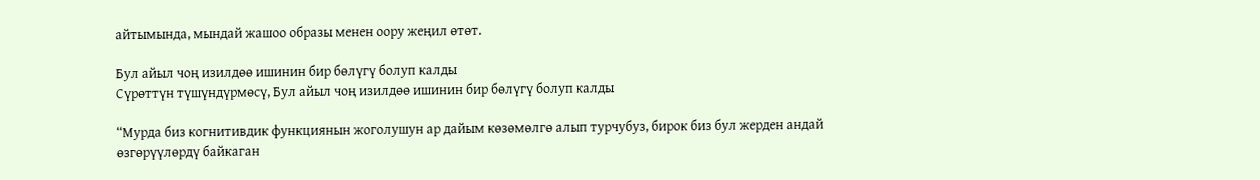айтымында, мындай жашоо образы менен оору жеңил өтөт.

Бул айыл чоң изилдөө ишинин бир бөлүгү болуп калды
Сүрөттүн түшүндүрмөсү, Бул айыл чоң изилдөө ишинин бир бөлүгү болуп калды

“Мурда биз когнитивдик функциянын жоголушун ар дайым көзөмөлгө алып турчубуз, бирок биз бул жерден андай өзгөрүүлөрдү байкаган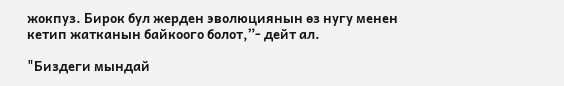жокпуз. Бирок бул жерден эволюциянын өз нугу менен кетип жатканын байкоого болот,”- дейт ал.

"Биздеги мындай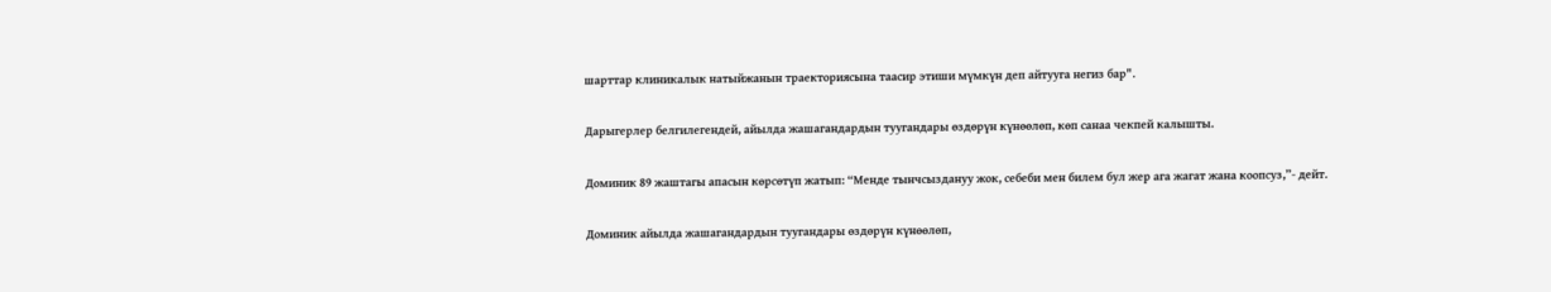шарттар клиникалык натыйжанын траекториясына таасир этиши мүмкүн деп айтууга негиз бар".

Дарыгерлер белгилегендей, айылда жашагандардын туугандары өздөрүн күнөөлөп, көп санаа чекпей калышты.

Доминик 89 жаштагы апасын көрсөтүп жатып: “Менде тынчсыздануу жок, себеби мен билем бул жер ага жагат жана коопсуз,”- дейт.

Доминик айылда жашагандардын туугандары өздөрүн күнөөлөп,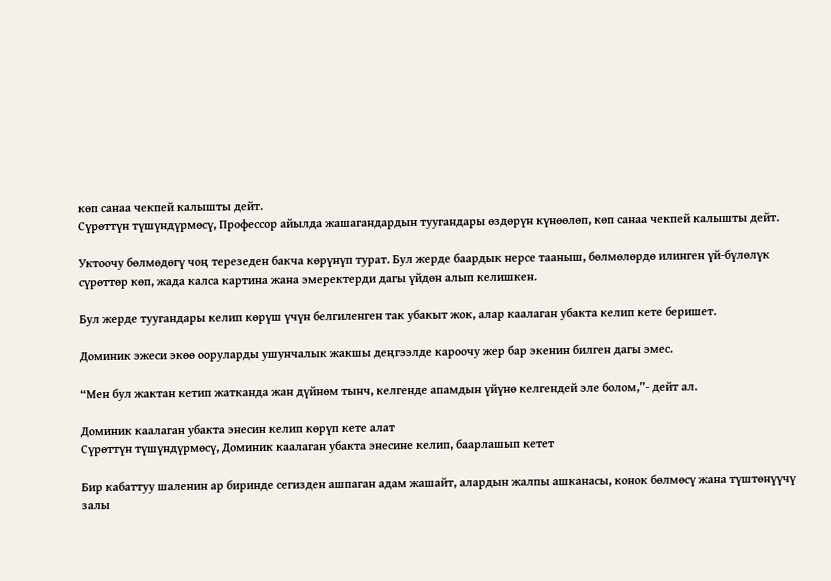көп санаа чекпей калышты дейт.
Сүрөттүн түшүндүрмөсү, Профессор айылда жашагандардын туугандары өздөрүн күнөөлөп, көп санаа чекпей калышты дейт.

Уктоочу бөлмөдөгү чоң терезеден бакча көрүнүп турат. Бул жерде баардык нерсе тааныш, бөлмөлөрдө илинген үй-бүлөлүк сүрөттөр көп, жада калса картина жана эмеректерди дагы үйдөн алып келишкен.

Бул жерде туугандары келип көрүш үчүн белгиленген так убакыт жок, алар каалаган убакта келип кете беришет.

Доминик эжеси экөө ооруларды ушунчалык жакшы деңгээлде кароочу жер бар экенин билген дагы эмес.

“Мен бул жактан кетип жатканда жан дүйнөм тынч, келгенде апамдын үйүнө келгендей эле болом,”- дейт ал.

Доминик каалаган убакта энесин келип көрүп кете алат
Сүрөттүн түшүндүрмөсү, Доминик каалаган убакта энесине келип, баарлашып кетет

Бир кабаттуу шаленин ар биринде сегизден ашпаган адам жашайт, алардын жалпы ашканасы, конок бөлмөсү жана түштөнүүчү залы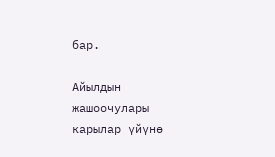бар.

Айылдын жашоочулары карылар үйүнө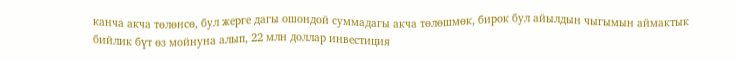канча акча төлөнсө, бул жерге дагы ошондой суммадагы акча төлөшмөк, бирок бул айылдын чыгымын аймактык бийлик бүт өз мойнуна алып, 22 млн доллар инвестиция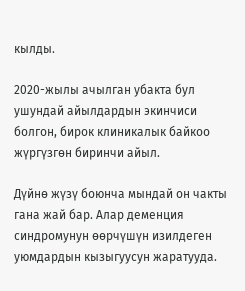кылды.

2020-жылы ачылган убакта бул ушундай айылдардын экинчиси болгон, бирок клиникалык байкоо жүргүзгөн биринчи айыл.

Дүйнө жүзү боюнча мындай он чакты гана жай бар. Алар деменция синдромунун өөрчүшүн изилдеген уюмдардын кызыгуусун жаратууда.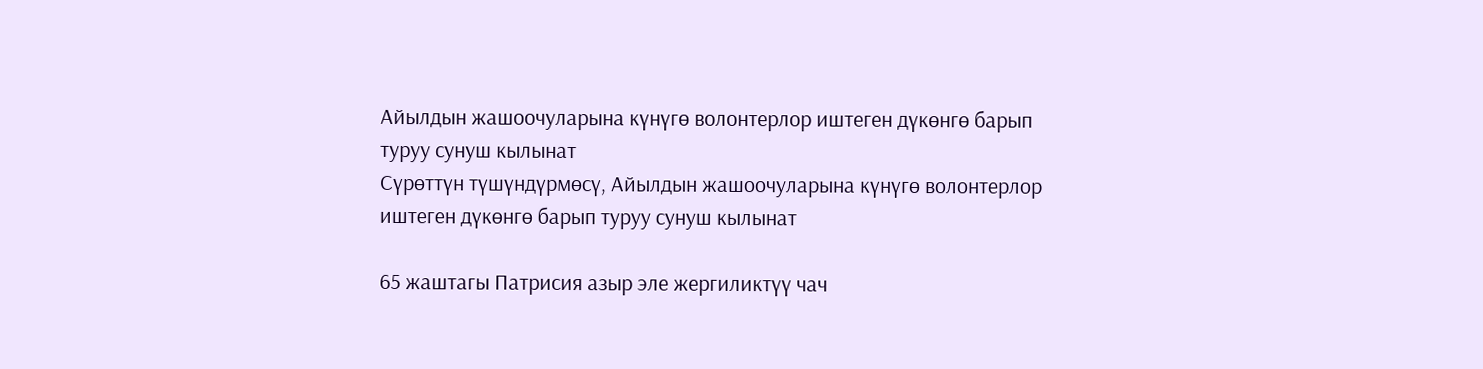Айылдын жашоочуларына күнүгө волонтерлор иштеген дүкөнгө барып туруу сунуш кылынат
Сүрөттүн түшүндүрмөсү, Айылдын жашоочуларына күнүгө волонтерлор иштеген дүкөнгө барып туруу сунуш кылынат

65 жаштагы Патрисия азыр эле жергиликтүү чач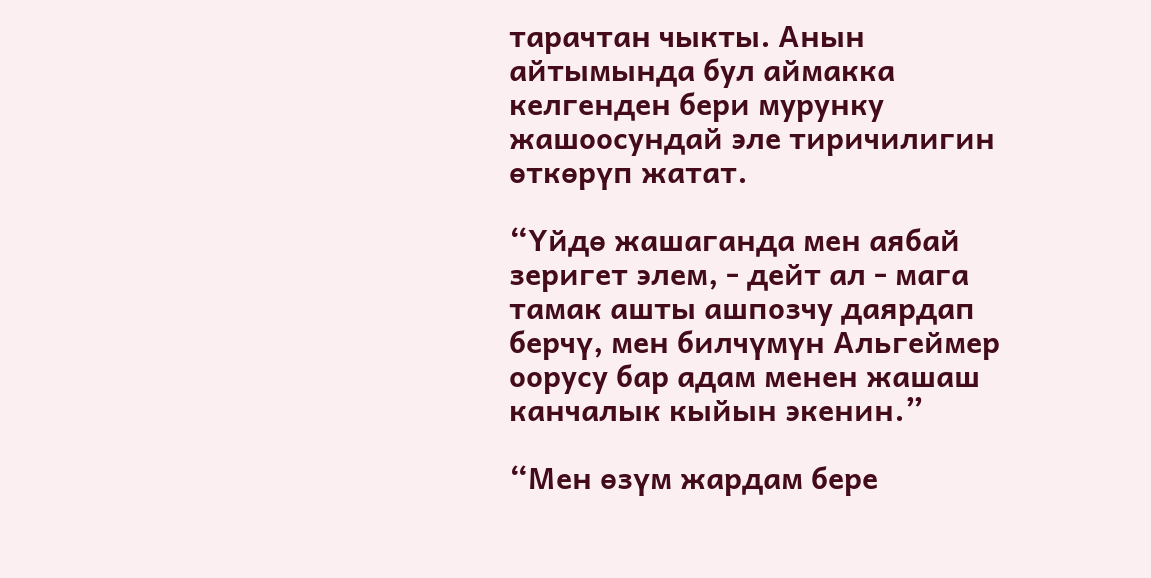тарачтан чыкты. Анын айтымында бул аймакка келгенден бери мурунку жашоосундай эле тиричилигин өткөрүп жатат.

“Үйдө жашаганда мен аябай зеригет элем, - дейт ал - мага тамак ашты ашпозчу даярдап берчү, мен билчүмүн Альгеймер оорусу бар адам менен жашаш канчалык кыйын экенин.”

“Мен өзүм жардам бере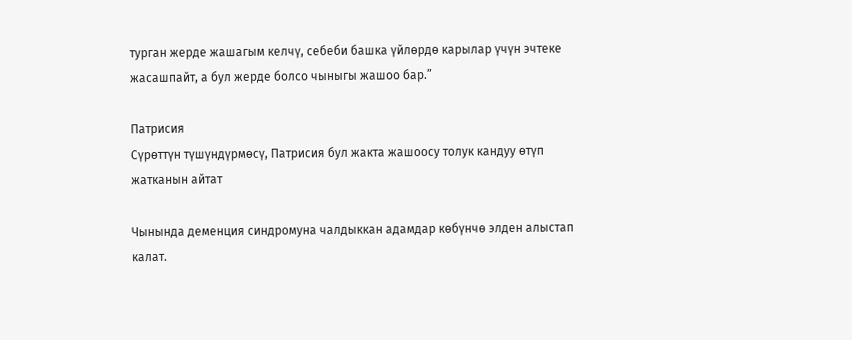турган жерде жашагым келчү, себеби башка үйлөрдө карылар үчүн эчтеке жасашпайт, а бул жерде болсо чыныгы жашоо бар.”

Патрисия
Сүрөттүн түшүндүрмөсү, Патрисия бул жакта жашоосу толук кандуу өтүп жатканын айтат

Чынында деменция синдромуна чалдыккан адамдар көбүнчө элден алыстап калат.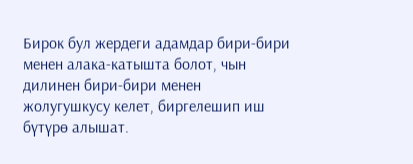Бирок бул жердеги адамдар бири-бири менен алака-катышта болот, чын дилинен бири-бири менен жолугушкусу келет, биргелешип иш бүтүрө алышат.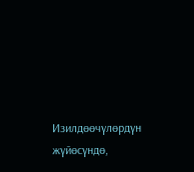Изилдөөчүлөрдүн жүйөсүндө,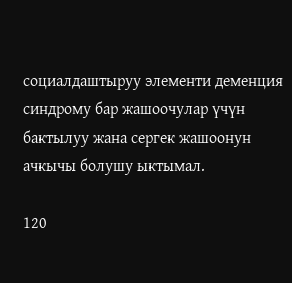социалдаштыруу элементи деменция синдрому бар жашоочулар үчүн бактылуу жана сергек жашоонун ачкычы болушу ыктымал.

120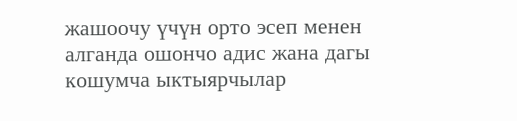жашоочу үчүн орто эсеп менен алганда ошончо адис жана дагы кошумча ыктыярчылар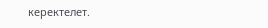керектелет.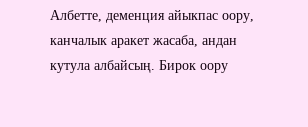Албетте, деменция айыкпас оору, канчалык аракет жасаба, андан кутула албайсың. Бирок оору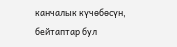канчалык күчөбөсүн, бейтаптар бул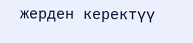жерден керектүү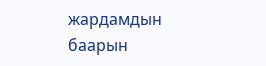жардамдын баарын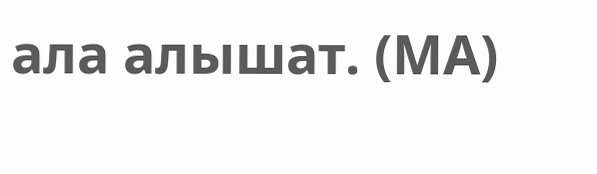ала алышат. (МА)